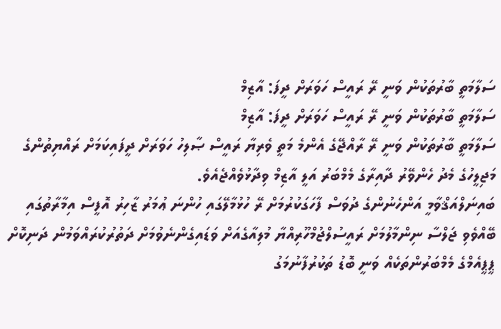ސަލާމަތީ ބާރުތަކުން ވަނީ ރޭ ރައީސް ހަވަރަށް ދީފަ: އާޒިމް
ސަލާމަތީ ބާރުތަކުން ވަނީ ރޭ ރައީސް ހަވަރަށް ދީފަ: އާޒިމް
ސަލާމަތީ ބާރުތަކުން ވަނީ ރޭ ރާއްޖޭގެ އެންމެ މަތީ ވެރިޔާ ރައީސް ޞާލިހު ހަވަރަށް ދީފައިކަމަށް ރައްޔިތުންގެ މަޖިލީހުގެ މެދު ހެންވޭރު ދާއިރާގެ މެމްބަރު އަލީ އާޒިމް ވިދާޅުވެއްޖެއެވެ.
ބައިނަލްއަޤްވާމީ އަންހެނުންގެ ދުވަސް ފާހަގަކުރުމަށް ރޭ ހުޅުމާލޭގައި ހުންނަ ޢުމަރު ޒާހިރު އޮފީސް އިމާރާތުގައި ބޭއްވެވި ޖަލްސާ ނިންމާލުމަށް ރައީސުލްޖުމްހޫރިއްޔާ މުލިއާގެއަށް ވަޑައިގެންނެވުމަށް ދަތުރުކުރައްވަމުން ދަނިކޮށް ޕީޕީއެމްގެ މެމްބަރުންތަކެއް ވަނީ ބޮޑު ތަކުރުފާނުމަގު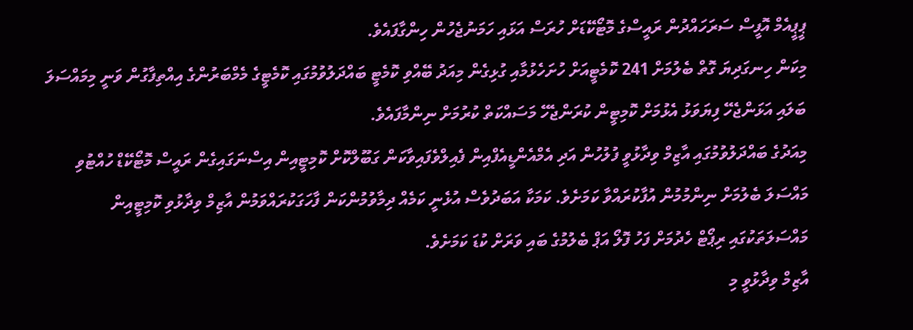ޕީޕީއެމް އޮފީސް ސަރަހައްދުން ރައީސްގެ މޮޓޯކޭޑަށް ހުރަސް އަޅައި ހަމަނުޖެހުން ހިންގާފައެވެ.
މިކަން ހިނގަދިޔަ ގޮތް ބެލުމަށް 241 ކޮމެޓީއަށް ހުށަހެޅުމާއި ގުޅިގެން މިއަދު ބޭއްވި ކޮމެޓީ ބައްދަލުވުމުގައި ކޮމެޓީގެ މެމްބަރުންގެ އިއްތިފާގުން ވަނީ މިމައްސަލަ ބަލައި އަޅަންޖެހޭ ފިޔަވަޅު އެޅުމަށް ކޮމިޓީން ކުރަންޖެހޭ މަސައްކަތް ކުރުމަށް ނިންމާފައެވެ.
މިއަދުގެ ބައްދަލުވުމުގައި އާޒިމް ވިދާޅުވީ ފުލުހުން އަދި އެމްއެންޑީއެފްއިން ފެއިލްވެފައިވާކަން ގަބޫލްކޮށް ކޮމިޓީއިން އިސްނަގައިގެން ރައީސް މޮޓޯކޭޑް ހުއްޓުވި މައްސަލަ ބެލުމަށް ނިންމުމުން އުފާކުރައްވާ ކަމަށެވެ. ކަމަކާ އަބަދުވެސް އުޅެނީ ކަމެއް ދިމާވުމުންކަން ފާހަގަކުރައްވަމުން އާޒިމް ވިދާޅުވި ކޮމިޓީއިން މައްސަލަތަކުގައި ރިޕޯޓް ހެދުމަށް ފަހު ފޮލޯ އަޕް ބެލުމުގެ ބައި ވަރަށް ކުޑަ ކަމަށެވެ.
އާޒިމް ވިދާޅުވީ މި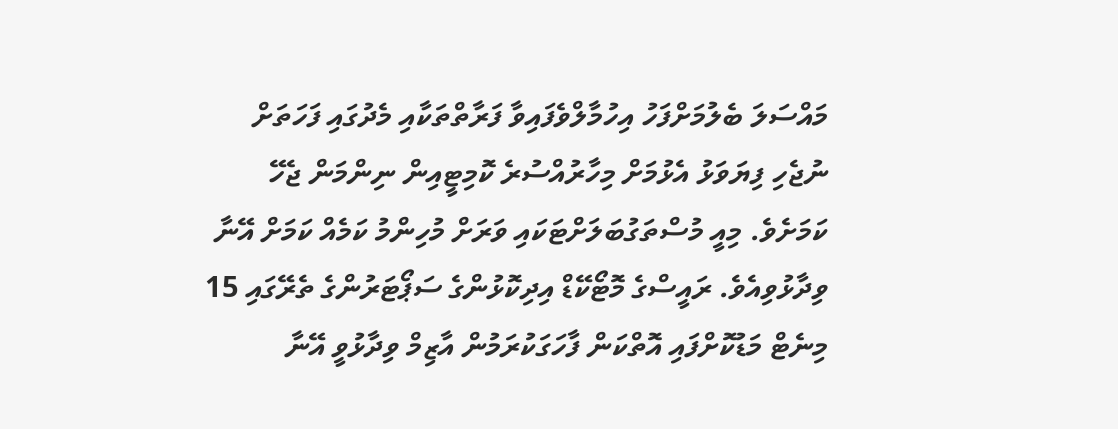މައްސަލަ ބެލުމަށްފަހު އިހުމާލްވެފައިވާ ފަރާތްތަކާއި މެދުގައި ފަހަތަށް ނުޖެހި ފިޔަވަޅު އެޅުމަށް މިހާރުއްސުރެ ކޮމިޓީއިން ނިންމަން ޖެހޭ ކަމަށެވެ. މިއީ މުސްތަގުބަލަށްޓަކައި ވަރަށް މުހިންމު ކަމެއް ކަމަށް އޭނާ ވިދާޅުވިއެވެ. ރައީސްގެ މޮޓޯކޭޑް އިދިކޮޅުންގެ ސަޕޯޓަރުންގެ ތެރޭގައި 15 މިނެޓް މަޑުކޮށްފައި އޮތްކަން ފާހަގަކުރަމުން އާޒިމް ވިދާޅުވީ އޭނާ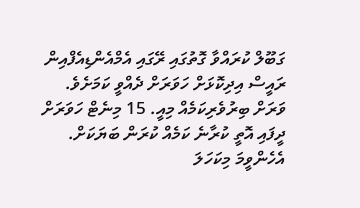ގަބޫލް ކުރައްވާ ގޮތުގައި ރޭގައި އެމްއެންޑިއެފްއިން ރައީސް އިދިކޮޅަށް ހަވަރަށް ދެއްވީ ކަމަށެވެ.
ވަރަށް ބިރުވެރިކަމެއް މިއީ. 15 މިނެޓް ހަވަރަށް ދީފައި އޮތީ ކުރާނެ ކަމެއް ކުރަން ބަޔަކަށް. އެހެންވީމަ މިކަހަލަ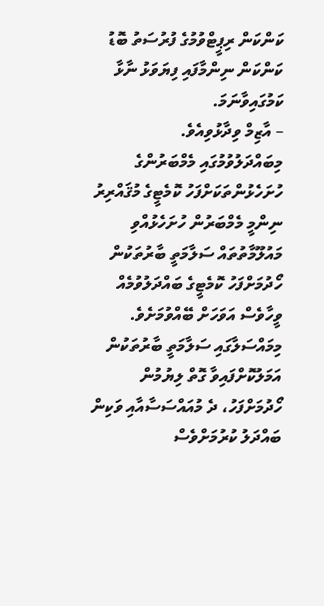ކަންކަން ރިޕީޓްވުމުގެ ފުރުސަތު ބޮޑު ކަންކަން ނިންމާފައި ފިޔަވަޅު ނާޅާ ކަމުގައިވާނަމަ.
– އާޒިމް ވިދާޅުވިއެވެ.
މިބައްދަލުވުމުގައި މެމްބަރުންގެ ހުށަހެޅުންތަކަށްފަހު ކޮމެޓީގެ މުޤައްރިރު ނިންމީ މެމްބަރުން ހުށަހެޅުއްވި މައުލޫމާތުތައް ސަލާމަތީ ބާރުތަކުން ހޯދުމަށްފަހު ކޮމެޓީގެ ބައްދަލުވުމެއް ވީހާވެސް އަވަހަށް ބޭއްވުމަށެވެ. މިމައްސަލާގައި ސަލާމަތީ ބާރުތަކުން އަމަލުކޮށްފައިވާ ގޮތް ލިޔުމުން ހޯދުމަށްފަހު، ދެ މުއައްސަސާއާއި ވަކިން ބައްދަލު ކުރުމަށްވެސް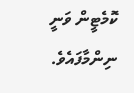ކޮމެޓީން ވަނީ ނިންމާފައެވެ.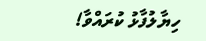ހިޔާލުފާޅު ކުރައްވާ!